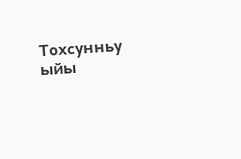Тохсунньу ыйы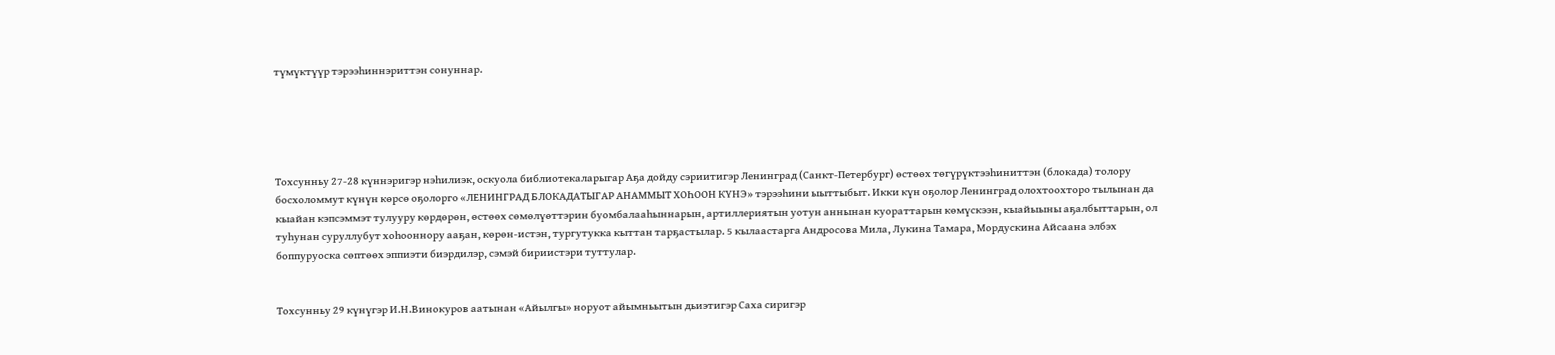түмүктүүр тэрээһиннэриттэн сонуннар.





Тохсунньу 27-28 күннэригэр нэһилиэк, оскуола библиотекаларыгар Аҕа дойду сэриитигэр Ленинград (Санкт-Петербург) өстөөх төгүрүктээһиниттэн (блокада) толору босхоломмут күнүн көрсө оҕолорго «ЛЕНИНГРАД БЛОКАДАТЫГАР АНАММЫТ ХОҺООН КҮНЭ» тэрээһини ыыттыбыт. Икки күн оҕолор Ленинград олохтоохторо тылынан да кыайан кэпсэммэт тулууру көрдөрөн, өстөөх сөмөлүөттэрин буомбалааhыннарын, артиллериятын уотун аннынан куораттарын көмүскээн, кыайыыны аҕалбыттарын, ол туһунан суруллубут хоһооннору ааҕан, көрөн-истэн, тургутукка кыттан тарҕастылар. 5 кылаастарга Андросова Мила, Лукина Тамара, Мордускина Айсаана элбэх боппуруоска сөптөөх эппиэти биэрдилэр, сэмэй бириистэри туттулар.


Тохсунньу 29 күнүгэр И.Н.Винокуров аатынан «Айылгы» норуот айымньытын дьиэтигэр Саха сиригэр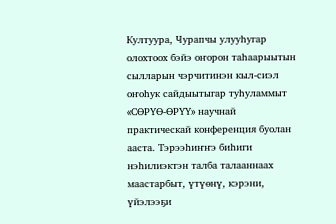Култуура, Чурапчы улууһугар олохтоох бэйэ оҥорон таһаарыытын сылларын чэрчитинэн кыл-сиэл оҥоһук сайдыытыгар туһуламмыт «СӨРҮӨ-ӨРҮҮ» научнай практическай конференция буолан ааста. Тэрээһиҥҥэ биһиги нэһилиэктэн талба талааннаах маастарбыт, үтүөнү, кэрэни, үйэлээҕи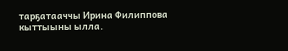тарҕатааччы Ирина Филиппова кыттыыны ылла.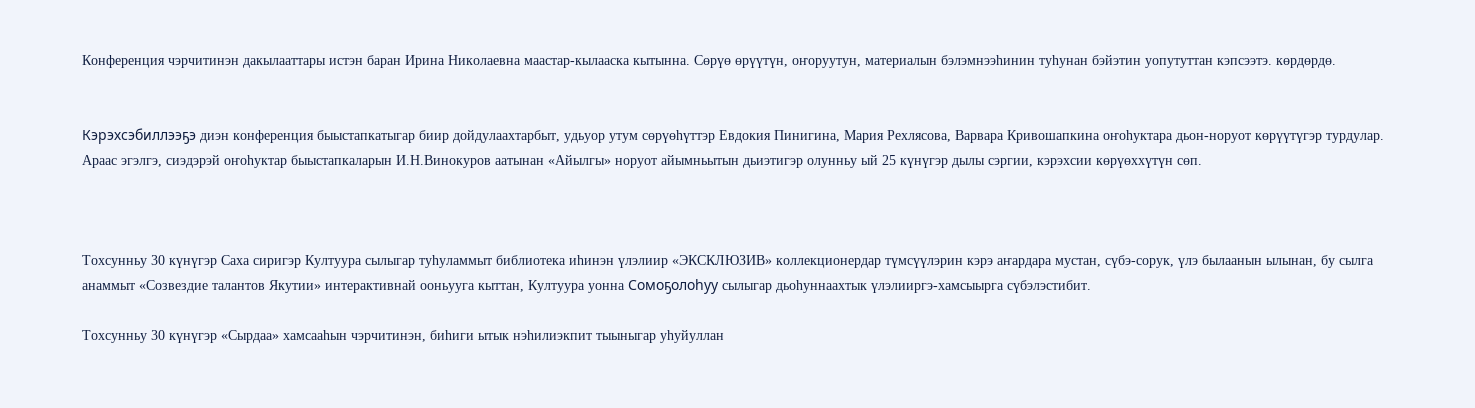Конференция чэрчитинэн дакылааттары истэн баран Ирина Николаевна маастар-кылааска кытынна. Сөрүө өрүүтүн, оҥоруутун, материалын бэлэмнээһинин туһунан бэйэтин уопутуттан кэпсээтэ. көрдөрдө.


Кэрэхсэбиллээҕэ диэн конференция быыстапкатыгар биир дойдулаахтарбыт, удьуор утум сөрүөһүттэр Евдокия Пинигина, Мария Рехлясова, Варвара Кривошапкина оҥоһуктара дьон-норуот көрүүтүгэр турдулар. Араас эгэлгэ, сиэдэрэй оҥоһуктар быыстапкаларын И.Н.Винокуров аатынан «Айылгы» норуот айымньытын дьиэтигэр олунньу ый 25 күнүгэр дылы сэргии, кэрэхсии көрүөххүтүн сөп.



Тохсунньу 30 күнүгэр Саха сиригэр Култуура сылыгар туһуламмыт библиотека иһинэн үлэлиир «ЭКСКЛЮЗИВ» коллекционердар түмсүүлэрин кэрэ аҥардара мустан, сүбэ-сорук, үлэ былаанын ылынан, бу сылга анаммыт «Созвездие талантов Якутии» интерактивнай ооньууга кыттан, Култуура уонна Сомоҕолоһуу сылыгар дьоһуннаахтык үлэлииргэ-хамсыырга сүбэлэстибит.

Тохсунньу 30 күнүгэр «Сырдаа» хамсааһын чэрчитинэн, биһиги ытык нэһилиэкпит тыыныгар уһуйуллан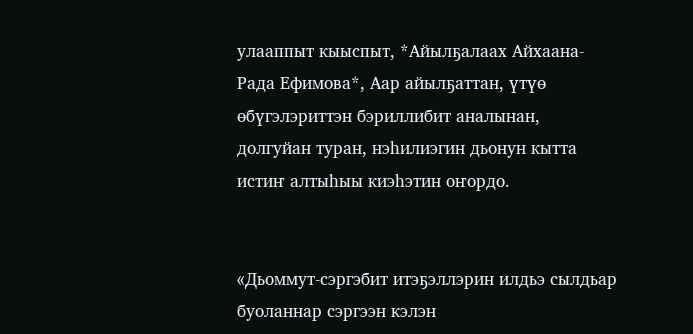улааппыт кыыспыт, *Айылҕалаах Айхаана- Рада Ефимова*, Аар айылҕаттан, үтүө өбүгэлэриттэн бэриллибит аналынан, долгуйан туран, нэһилиэгин дьонун кытта истиҥ алтыһыы киэһэтин оҥордо.


«Дьоммут-сэргэбит итэҕэллэрин илдьэ сылдьар буоланнар сэргээн кэлэн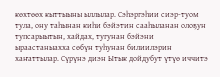көхтөөх кыттыыны ыллылар. Сэһэргэһии сиэр-туом тула, ону таһынан киһи бэйэтин сааһыланан олоҕун тупсарыытын, хайдах, тугунан бэйэни ыраастаныахха сөбүн туһунан билиилэрин хаҥаттылар. Сүрүнэ диэн Ытык дойдубут үтүө иччитэ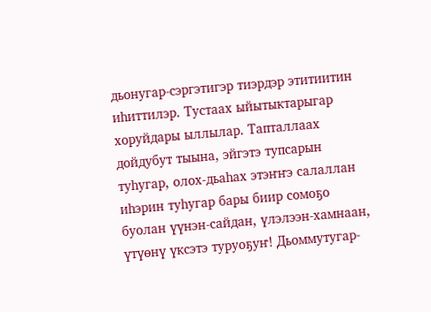дьонугар-сэргэтигэр тиэрдэр этитиитин иһиттилэр. Тустаах ыйытыктарыгар хоруйдары ыллылар. Тапталлаах дойдубут тыына, эйгэтэ тупсарын туһугар, олох-дьаһах этэҥҥэ салаллан иһэрин туһугар бары биир сомоҕо буолан үүнэн-сайдан, үлэлээн-хамнаан, үтүөнү үксэтэ туруоҕуҥ! Дьоммутугар-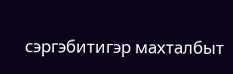сэргэбитигэр махталбыт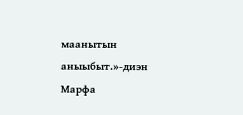маанытын аныыбыт.»-диэн Марфа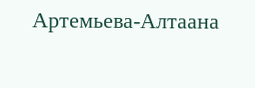Артемьева-Алтаана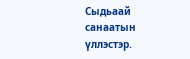Сыдьаай санаатын үллэстэр.